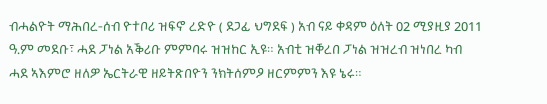ብሓልዮት ማሕበረ-ሰብ ዮተቦሪ ዝፍኖ ረድዮ ( ደጋፊ ህግደፍ ) አብ ናይ ቀዳም ዕለት 02 ሚያዚያ 2011 ዓ.ም መደቡ፣ ሓደ ፓነል አቕሪቡ ምምባሩ ዝዝከር ኢዩ። አብቲ ዝቐረበ ፓነል ዝዝረብ ዝነበረ ካብ ሓደ ኣእምሮ ዘለዎ ኤርትራዊ ዘይትጽበዮን ንክትሰምዖ ዘርምምን እዩ ኔሩ።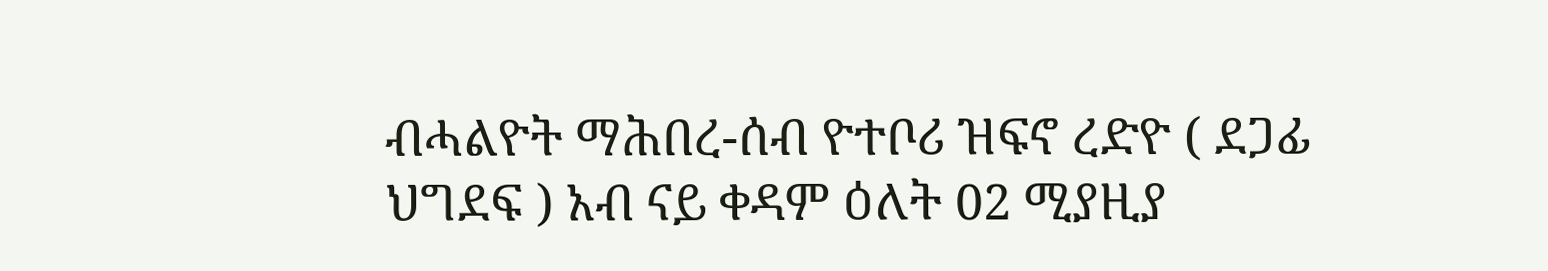ብሓልዮት ማሕበረ-ሰብ ዮተቦሪ ዝፍኖ ረድዮ ( ደጋፊ ህግደፍ ) አብ ናይ ቀዳም ዕለት 02 ሚያዚያ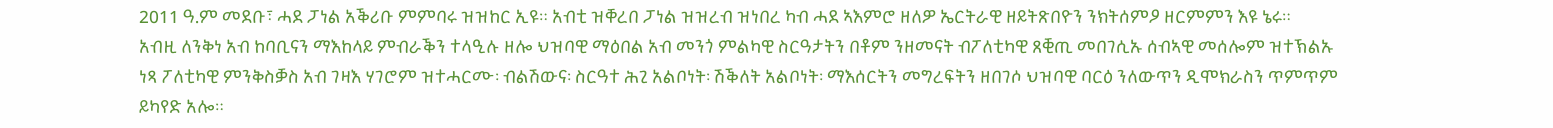2011 ዓ.ም መደቡ፣ ሓደ ፓነል አቕሪቡ ምምባሩ ዝዝከር ኢዩ። አብቲ ዝቐረበ ፓነል ዝዝረብ ዝነበረ ካብ ሓደ ኣእምሮ ዘለዎ ኤርትራዊ ዘይትጽበዮን ንክትሰምዖ ዘርምምን እዩ ኔሩ።
አብዚ ለንቅነ አብ ከባቢናን ማእከላይ ምብራቕን ተላዒሉ ዘሎ ህዝባዊ ማዕበል አብ መንጎ ምልካዊ ስርዓታትን በቶም ንዘመናት ብፖለቲካዊ ጸቒጢ መበገሲኡ ሰብኣዊ መሰሎም ዝተኽልኡ ነጻ ፖለቲካዊ ምንቅስቓስ አብ ገዛእ ሃገሮም ዝተሓርሙ፡ ብልሽውና፡ ስርዓተ ሕጊ አልቦነት፡ ሽቕለት አልቦነት፡ ማእሰርትን መግረፍትን ዘበገሶ ህዝባዊ ባርዕ ንለውጥን ዲሞክራስን ጥምጥም ይካየድ አሎ።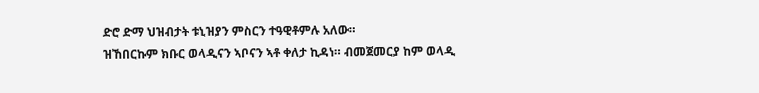ድሮ ድማ ህዝብታት ቱኒዝያን ምስርን ተዓዊቶምሉ አለው።
ዝኸበርኩም ክቡር ወላዲናን ኣቦናን ኣቶ ቀለታ ኪዳነ። ብመጀመርያ ከም ወላዲ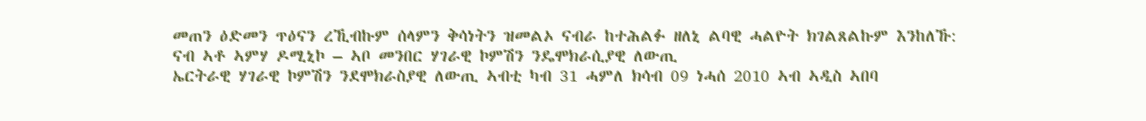መጠን ዕድመን ጥዕናን ረኺብኩም ሰላምን ቅሳነትን ዝመልኦ ናብራ ከተሕልፉ ዘለኒ ልባዊ ሓልዮት ክገልጸልኩም እንከለኹ:
ናብ ኣቶ ኣምሃ ዶሚኒኮ – ኣቦ መንበር ሃገራዊ ኮምሽን ንዴሞክራሲያዊ ለውጢ
ኤርትራዊ ሃገራዊ ኮምሽን ንደሞክራስያዊ ለውጢ ኣብቲ ካብ 31 ሓምለ ክሳብ 09 ነሓሰ 2010 ኣብ ኣዲስ ኣበባ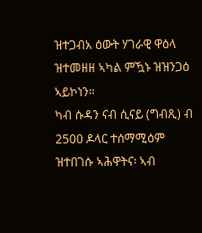ዝተጋብአ ዕውት ሃገራዊ ዋዕላ ዝተመዘዘ ኣካል ምዃኑ ዝዝንጋዕ ኣይኮነን።
ካብ ሱዳን ናብ ሲናይ (ግብጺ) ብ 2500 ዶላር ተሰማሚዕም ዝተበገሱ ኣሕዋትና፡ ኣብ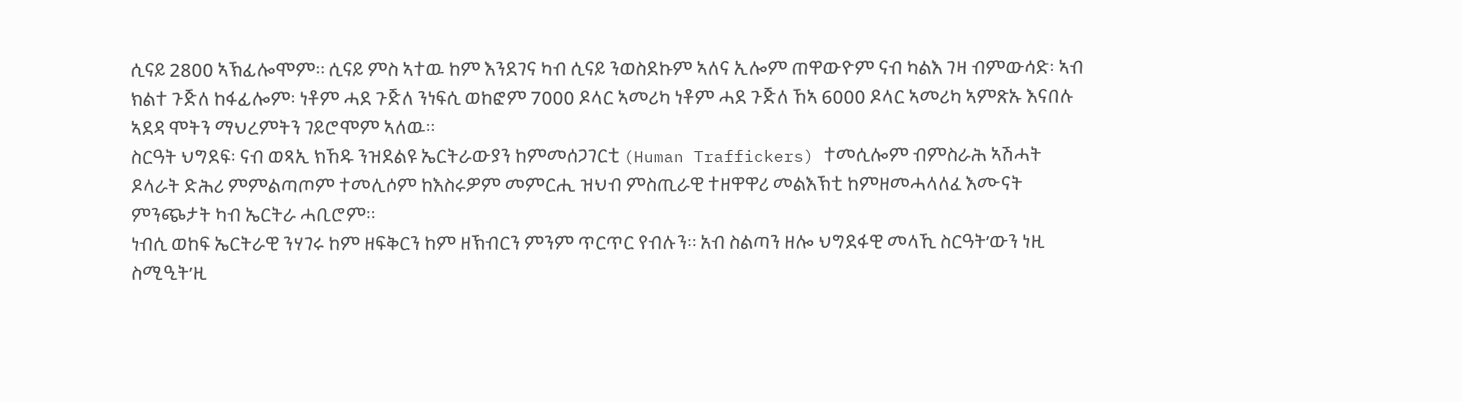ሲናይ 2800 ኣኽፊሎሞም። ሲናይ ምስ ኣተዉ ከም እንደገና ካብ ሲናይ ንወስደኩም ኣለና ኢሎም ጠዋውዮም ናብ ካልእ ገዛ ብምውሳድ፡ ኣብ ክልተ ጉጅለ ከፋፊሎም፡ ነቶም ሓደ ጉጅለ ንነፍሲ ወከፎም 7000 ዶላር ኣመሪካ ነቶም ሓደ ጉጅለ ኸኣ 6000 ዶላር ኣመሪካ ኣምጽኡ እናበሉ ኣደዳ ሞትን ማህረምትን ገይሮሞም ኣለዉ።
ስርዓት ህግደፍ፡ ናብ ወጻኢ ክኸዱ ንዝደልዩ ኤርትራውያን ከምመሰጋገርቲ (Human Traffickers) ተመሲሎም ብምስራሕ ኣሽሓት ዶላራት ድሕሪ ምምልጣጦም ተመሊሶም ከእስሩዎም መምርሒ ዝህብ ምስጢራዊ ተዘዋዋሪ መልእኽቲ ከምዘመሓላለፈ እሙናት ምንጭታት ካብ ኤርትራ ሓቢሮም።
ነብሲ ወከፍ ኤርትራዊ ንሃገሩ ከም ዘፍቅርን ከም ዘኽብርን ምንም ጥርጥር የብሉን። አብ ስልጣን ዘሎ ህግደፋዊ መላኺ ስርዓት’ውን ነዚ ስሚዒት’ዚ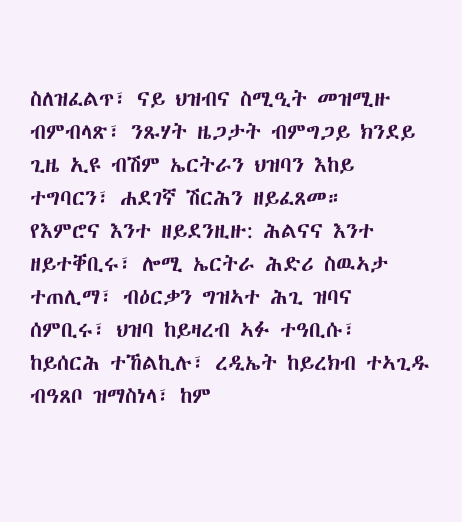ስለዝፈልጥ፣ ናይ ህዝብና ስሚዒት መዝሚዙ ብምብላጽ፣ ንጹሃት ዜጋታት ብምግጋይ ክንደይ ጊዜ ኢዩ ብሽም ኤርትራን ህዝባን እከይ ተግባርን፣ ሐደገኛ ሽርሕን ዘይፈጸመ።
የእምሮና እንተ ዘይደንዚዙ: ሕልናና እንተ ዘይተቐቢሩ፣ ሎሚ ኤርትራ ሕድሪ ስዉኣታ ተጠሊማ፣ ብዕርቃን ግዝኣተ ሕጊ ዝባና ሰምቢሩ፣ ህዝባ ከይዛረብ ኣፉ ተዓቢሱ፣ ከይሰርሕ ተኸልኪሉ፣ ረዲኤት ከይረክብ ተኣጊዱ ብዓጸቦ ዝማስነላ፣ ከም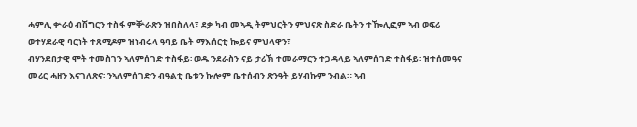ሓምሊ ቍራዕ ብሽግርን ተስፋ ምቝራጽን ዝበስለላ፣ ደቃ ካብ መኣዲ ትምህርትን ምህናጽ ስድራ ቤትን ተዀሊፎም ኣብ ወፍሪ ወተሃደራዊ ባርነት ተጸሚዶም ዝነብሩላ ዓባይ ቤት ማእሰርቲ ኰይና ምህላዋን፣
ብሃንደበታዊ ሞት ተመስገን ኣለምሰገድ ተስፋይ፡ ወዱ ንደራስን ናይ ታሪኽ ተመራማርን ተጋዳላይ ኣለምሰገድ ተስፋይ፡ ዝተሰመዓና መሪር ሓዘን እናገለጽና፡ ንኣለምሰገድን ብዓልቲ ቤቱን ኩሎም ቤተሰብን ጽንዓት ይሃብኩም ንብል። ኣብ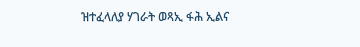ዝተፈላለያ ሃገራት ወጻኢ ፋሕ ኢልና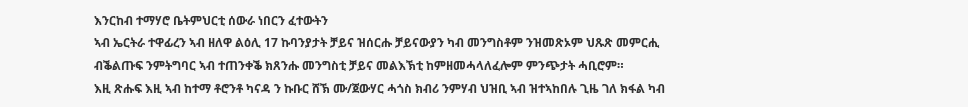እንርከብ ተማሃሮ ቤትምህርቲ ሰውራ ነበርን ፈተውትን
ኣብ ኤርትራ ተዋፊረን ኣብ ዘለዋ ልዕሊ 17 ኩባንያታት ቻይና ዝሰርሑ ቻይናውያን ካብ መንግስቶም ንዝመጽኦም ህጹጽ መምርሒ ብቕልጡፍ ንምትግባር ኣብ ተጠንቀቕ ክጸንሑ መንግስቲ ቻይና መልእኽቲ ከምዘመሓላለፈሎም ምንጭታት ሓቢሮም።
እዚ ጽሑፍ እዚ ኣብ ከተማ ቶሮንቶ ካናዳ ን ኩቡር ሸኽ ሙ/ጀውሃር ሓጎስ ክብሪ ንምሃብ ህዝቢ ኣብ ዝተኣከበሉ ጊዜ ገለ ክፋል ካብ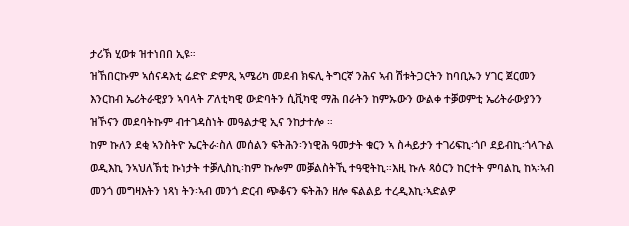ታሪኽ ሂወቱ ዝተነበበ ኢዩ።
ዝኸበርኩም ኣሰናዳእቲ ሬድዮ ድምጺ ኣሜሪካ መደብ ክፍሊ ትግርኛ ንሕና ኣብ ሽቱትጋርትን ከባቢኡን ሃገር ጀርመን እንርከብ ኤሪትራዊያን ኣባላት ፖለቲካዊ ውድባትን ሲቪካዊ ማሕ በራትን ከምኡውን ውልቀ ተቓወምቲ ኤሪትራውያንን ዝኾናን መደባትኩም ብተገዳስነት መዓልታዊ ኢና ንከታተሎ ።
ከም ኩለን ደቂ ኣንስትዮ ኤርትራ፡ስለ መሰልን ፍትሕን፡ንነዊሕ ዓመታት ቁርን ኣ ስሓይታን ተገሪፍኪ፡ጎቦ ደይብኪ፡ጎላጉል ወዲእኪ ንኣህለኽቲ ኩነታት ተቓሊስኪ፡ከም ኩሎም መቓልስትኺ ተዓዊትኪ።እዚ ኩሉ ጻዕርን ከርተት ምባልኪ ከኣ፡ኣብ መንጎ መግዛእትን ነጻነ ትን፡ኣብ መንጎ ድርብ ጭቆናን ፍትሕን ዘሎ ፍልልይ ተረዲእኪ፡ኣድልዎ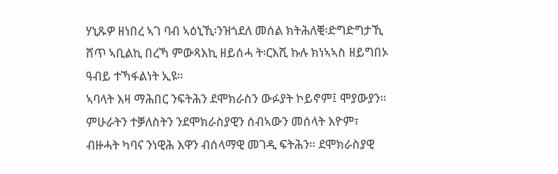ሃኒጹዎ ዘነበረ ኣገ ባብ ኣዕኒኺ፡ንዝጎደለ መሰል ክትሕለቒ፡ድግድግታኺ ሸጥ ኣቢልኪ በረኻ ምውጻእኪ ዘይሰሓ ት፡ርእሺ ኩሉ ክነኣኣስ ዘይግበኦ ዓብይ ተኻፋልነት ኢዩ።
ኣባላት እዛ ማሕበር ንፍትሕን ደሞክራስን ውፉያት ኮይኖም፤ ሞያውያን። ምሁራትን ተቓለስትን ንደሞክራስያዊን ሰብኣውን መሰላት እዮም፣ ብዙሓት ካባና ንነዊሕ እዋን ብሰላማዊ መገዲ ፍትሕን። ደሞክራስያዊ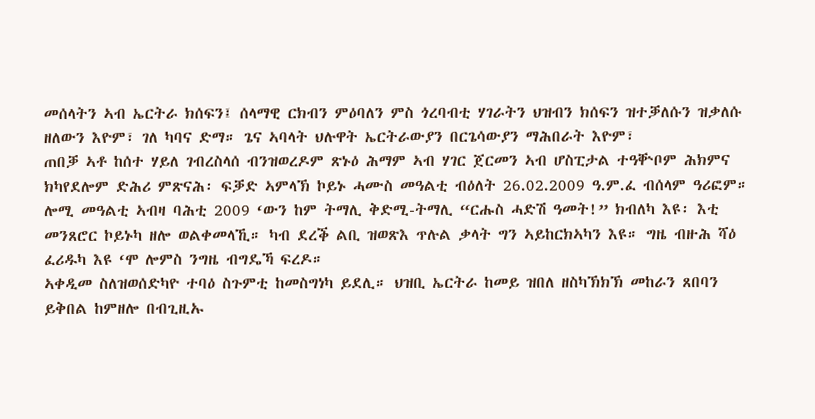መሰላትን ኣብ ኤርትራ ክሰፍን፤ ሰላማዊ ርክብን ምዕባለን ምስ ጎረባብቲ ሃገራትን ህዝብን ክሰፍን ዝተቓለሱን ዝቃለሱ ዘለውን እዮም፣ ገለ ካባና ድማ። ጌና ኣባላት ህሉዋት ኤርትራውያን በርጌሳውያን ማሕበራት እዮም፣
ጠበቓ ኣቶ ከሰተ ሃይለ ገብረስላሰ ብንዝወረዶም ጽኑዕ ሕማም ኣብ ሃገር ጀርመን ኣብ ሆስፒታል ተዓቝቦም ሕክምና ክካየደሎም ድሕሪ ምጽናሕ፡ ፍቓድ ኣምላኽ ኮይኑ ሓሙስ መዓልቲ ብዕለት 26.02.2009 ዓ.ም.ፈ ብሰላም ዓሪፎም።
ሎሚ መዓልቲ ኣብዛ ባሕቲ 2009 ‘ውን ከም ትማሊ ቅድሚ-ትማሊ “ርሑስ ሓድሽ ዓመት!” ክብለካ እዩ፡ እቲ መንጸሮር ኮይኑካ ዘሎ ወልቀመላኺ። ካብ ደረቕ ልቢ ዝወጽእ ጥሉል ቃላት ግን ኣይከርክኣካን እዩ። ግዜ ብዙሕ ሻዕ ፈሪዱካ እዩ ‘ሞ ሎምስ ንግዜ ብግዴኻ ፍረዶ።
ኣቀዲመ ስለዝወሰድካዮ ተባዕ ስጉምቲ ከመስግነካ ይደሊ። ህዝቢ ኤርትራ ከመይ ዝበለ ዘስካኽክኽ መከራን ጸበባን ይቅበል ከምዘሎ በብጊዚኡ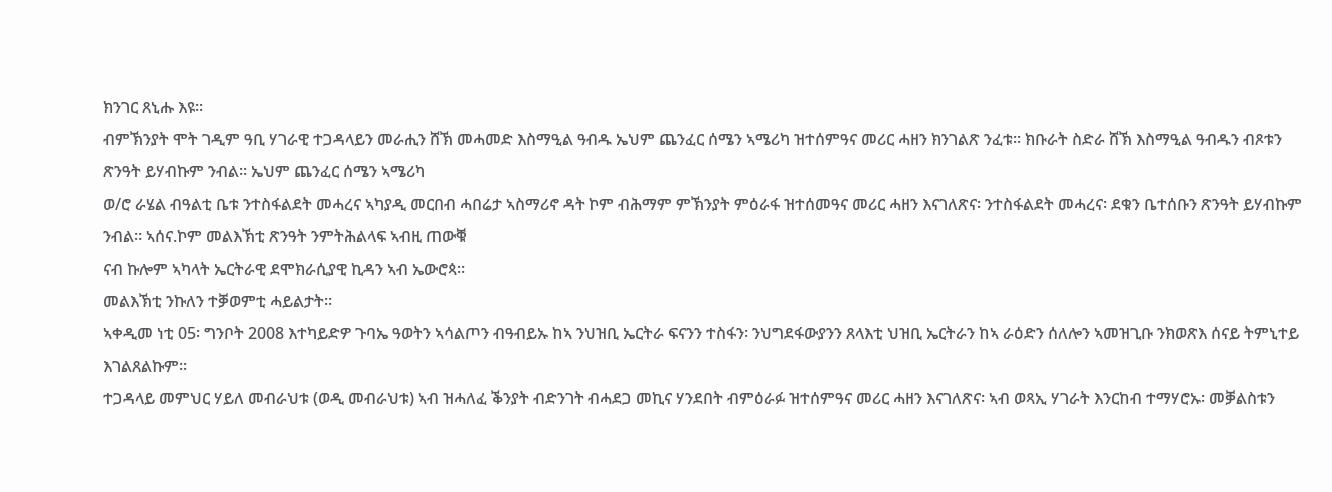ክንገር ጸኒሑ እዩ።
ብምኽንያት ሞት ገዲም ዓቢ ሃገራዊ ተጋዳላይን መራሒን ሸኽ መሓመድ እስማዒል ዓብዱ ኤህም ጨንፈር ሰሜን ኣሜሪካ ዝተሰምዓና መሪር ሓዘን ክንገልጽ ንፈቱ። ክቡራት ስድራ ሸኽ እስማዒል ዓብዱን ብጾቱን ጽንዓት ይሃብኩም ንብል። ኤህም ጨንፈር ሰሜን ኣሜሪካ
ወ/ሮ ራሄል ብዓልቲ ቤቱ ንተስፋልደት መሓረና ኣካያዲ መርበብ ሓበሬታ ኣስማሪኖ ዳት ኮም ብሕማም ምኽንያት ምዕራፋ ዝተሰመዓና መሪር ሓዘን እናገለጽና፡ ንተስፋልደት መሓረና፡ ደቁን ቤተሰቡን ጽንዓት ይሃብኩም ንብል። ኣሰና.ኮም መልእኽቲ ጽንዓት ንምትሕልላፍ ኣብዚ ጠውቑ
ናብ ኩሎም ኣካላት ኤርትራዊ ደሞክራሲያዊ ኪዳን ኣብ ኤውሮጳ።
መልእኽቲ ንኩለን ተቓወምቲ ሓይልታት።
ኣቀዲመ ነቲ 05፡ ግንቦት 2008 እተካይድዎ ጉባኤ ዓወትን ኣሳልጦን ብዓብይኡ ከኣ ንህዝቢ ኤርትራ ፍናንን ተስፋን፡ ንህግደፋውያንን ጸላእቲ ህዝቢ ኤርትራን ከኣ ራዕድን ሰለሎን ኣመዝጊቡ ንክወጽእ ሰናይ ትምኒተይ እገልጸልኩም።
ተጋዳላይ መምህር ሃይለ መብራህቱ (ወዲ መብራህቱ) ኣብ ዝሓለፈ ቕንያት ብድንገት ብሓደጋ መኪና ሃንደበት ብምዕራፉ ዝተሰምዓና መሪር ሓዘን እናገለጽና፡ ኣብ ወጻኢ ሃገራት እንርከብ ተማሃሮኡ፡ መቓልስቱን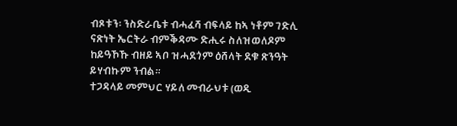ብጾቱን፡ ንስድራቤቱ ብሓፈሻ ብፍላይ ከኣ ነቶም ገድሊ ናጽነት ኤርትራ ብምቕዳሙ ድሒሩ ስለዝወለዶም ከይዓኾኹ ብዘይ ኣቦ ዝሓደጎም ዕሸላት ደቁ ጽንዓት ይሃብኩም ንብል።
ተጋዳላይ መምህር ሃይለ መብራህቱ (ወዲ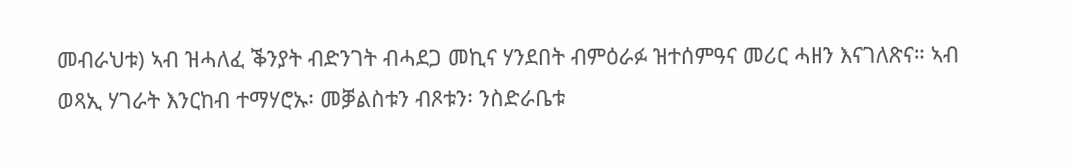መብራህቱ) ኣብ ዝሓለፈ ቕንያት ብድንገት ብሓደጋ መኪና ሃንደበት ብምዕራፉ ዝተሰምዓና መሪር ሓዘን እናገለጽና። ኣብ ወጻኢ ሃገራት እንርከብ ተማሃሮኡ፡ መቓልስቱን ብጾቱን፡ ንስድራቤቱ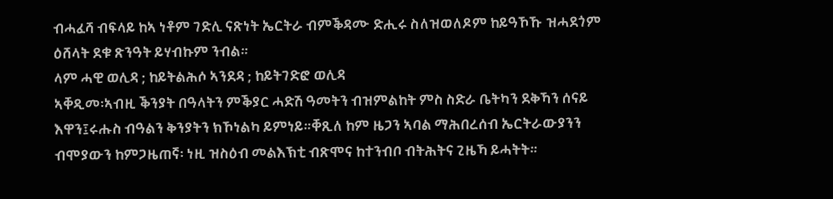ብሓፈሻ ብፍላይ ከኣ ነቶም ገድሊ ናጽነት ኤርትራ ብምቕዳሙ ድሒሩ ስለዝወለዶም ከይዓኾኹ ዝሓደጎም ዕሸላት ደቁ ጽንዓት ይሃብኩም ንብል።
ላም ሓዊ ወሊዳ ; ከይትልሕሶ ኣንደዳ ; ከይትገድፎ ወሊዳ
ኣቐዲመ፡ኣብዚ ቕንያት በዓላትን ምቕያር ሓድሽ ዓመትን ብዝምልከት ምስ ስድራ ቤትካን ደቅኻን ሰናይ እዋን፤ሩሑስ ብዓልን ቅንያትን ክኾነልካ ይምነይ።ቐጺለ ከም ዜጋን ኣባል ማሕበረሰብ ኤርትራውያንን ብሞያውን ከምጋዜጠኛ፡ ነዚ ዝስዕብ መልእኽቲ ብጽሞና ከተንብቦ ብትሕትና ጊዜኻ ይሓትት።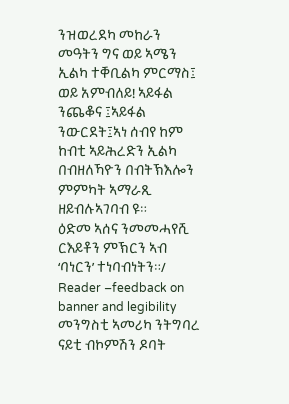ንዝወረደካ መከራን መዓትን ግና ወይ ኣሜን ኢልካ ተቐቢልካ ምርማስ፤ ወይ አምብለይ! ኣይፋል ንጨቆና ፤ኣይፋል ንውርደት፤ኣነ ሰብየ ከም ከብቲ ኣይሕረድን ኢልካ በብዘለኻዮን በብትኽእሎን ምምካት ኣማራጺ ዘይብሉኣገባብ ዩ።
ዕድመ ኣሰና ንመመሓየሺ ርእይቶን ምኽርን ኣብ ‘ባነርን’ ተነባብነትን።/
Reader –feedback on banner and legibility
መንግስቲ ኣመሪካ ንትግባረ ናይቲ ብኮምሽን ዶባት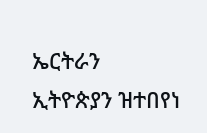ኤርትራን ኢትዮጵያን ዝተበየነ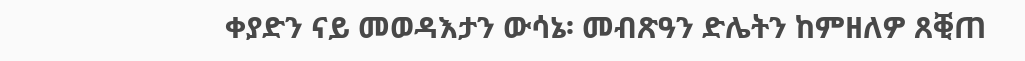ቀያድን ናይ መወዳእታን ውሳኔ፡ መብጽዓን ድሌትን ከምዘለዎ ጸቒጠ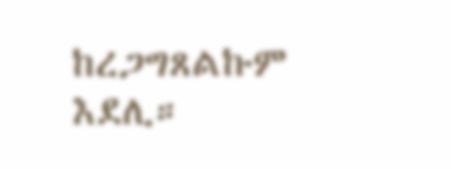ከረጋግጸልኩም እደሊ።